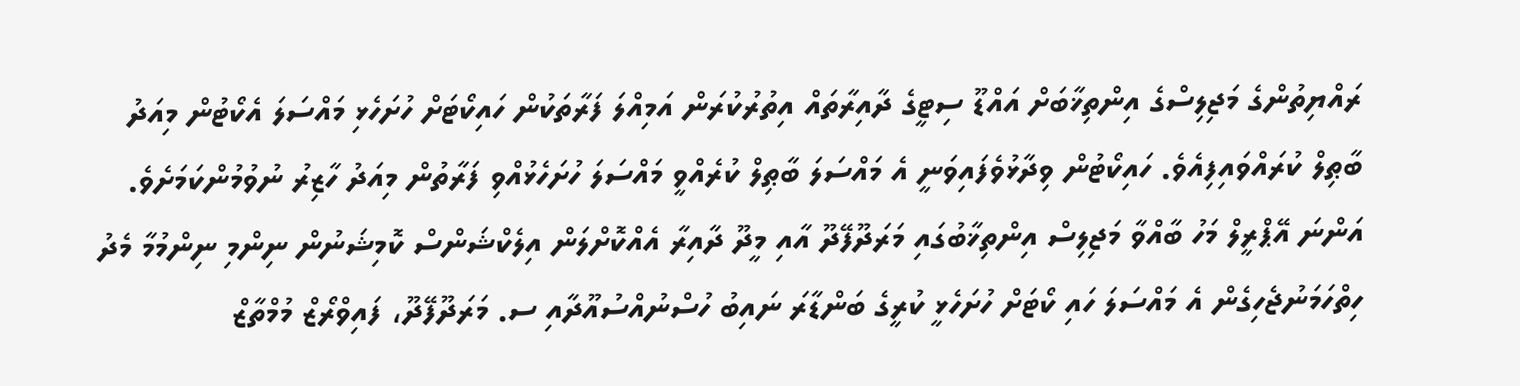ރައްޔިތުންގެ މަޖިލިސްގެ އިންތިޚާބަށް އައްޑޫ ސިޓީގެ ދާއިރާތައް އިތުރުކުރަން އަމިއްލަ ފަރާތަކުން ހައިކޯޓަށް ހުށަހެޅި މައްސަލަ އެކޯޓުން މިއަދު ބާޠިލް ކުރައްވައިފިއެވެ. ހައިކޯޓުން ވިދާޅުވެފައިވަނީ އެ މައްސަލަ ބާޠިލް ކުރެއްވީ މައްސަލަ ހުށަހެޅުއްވި ފަރާތުން މިއަދު ހާޒިރު ނުވުމުންކަމަށެވެ.
އަންނަ އޭޕްރީލް މަހު ބާއްވާ މަޖިލިސް އިންތިޚާބުގައި މަރަދޫފޭދޫ އާއި މީދޫ ދާއިރާ އެއްކޮށްލަން އިލެކްޝަންސް ކޮމިޝަނުން ނިންމި ނިންމުމާ މެދު ހިތްހަމަނުޖެހިގެން އެ މައްސަލަ ހައި ކޯޓަށް ހުށަހެޅީ ކުރީގެ ބަންޑާރަ ނައިބު ހުސްނުއްސުއޫދާއި ސ. މަރަދޫފޭދޫ، ފައިވްރޯޒް މުމްތާޒް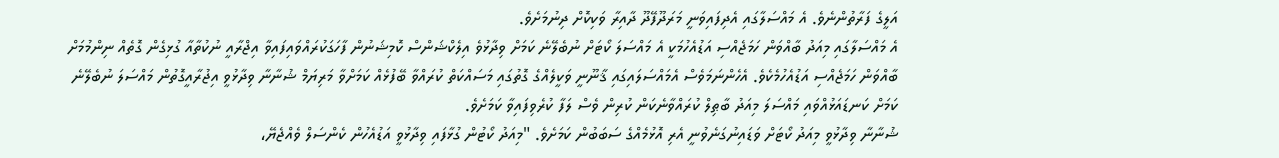އަލީގެ ފަރާތުންނެވެ. އެ މައްސަލާގައި އެދިފައިވަނީ މަރަދޫފޭދޫ ދާއިރާ ވަކިކޮށް ދިނުމަށެވެ.
އެ މައްސަލާގައި މިއަދު ބާއްވަން ހަމަޖެއްސި އަޑުއެހުމަކީ އެ މައްސަލަ ކޯޓަށް ނުބެލޭނެ ކަމަށް ވިދާޅުވެ އިލެކްޝަންސް ކޮމިޝަނުން ފާހަގަކުރައްވައިފައިވާ އިޖްރާއީ ނުކުތާއާ ގުޅިގެން ގޮތެއް ނިންމުމަށް ބާއްވަން ހަމަޖެއްސި އަޑުއެހުމެކެވެ. އެހެންނަމަވެސް އެމައްސަލައިގައި ޤާނޫނީ ވަކީލެއްގެ ގޮތުގައި މަސައްކަތް ކުރައްވާ ބޭފުޅެއް ކަމަށްވާ މަރިޔަމް ޝުނާނާ ވިދާޅުވީ އިޖުރާއީގޮތުން މައްސަލަ ނުބެލޭނެ ކަމަށް ކަނޑައަޅުއްވައި މައްސަލަ މިއަދު ބާޠިލް ކުރައްވާނެކަން ކުރިން ވެސް ލަފާ ކުރެވިފައިވާ ކަމަށެވެ.
ޝުނާނާ ވިދާޅުވީ މިއަދު ކޯޓަށް ވަޑައިނުގަނެވުނީ އެރި އޮޅުމެއްގެ ސަބަބުން ކަމަށެވެ. "މިއަދު ކޯޓުން ގުޅާފައި ވިދާޅުވީ އަޑުއެހުން ކެންސަލް ވެއްޖެޔޭ،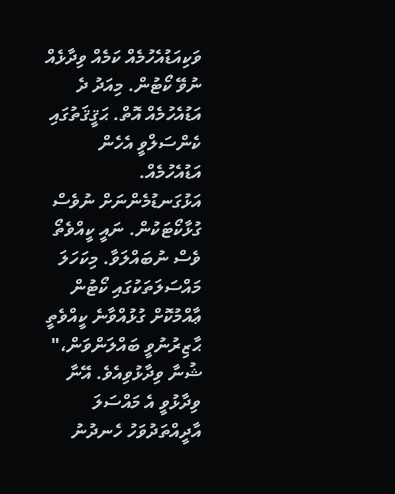ވަކިއަޑުއެހުމެއް ކަމެއް ވިދާޅެއް ނުވޭ ކޯޓުން. މިއަދު ދެ އަޑުއެހުމެއް އޮތް. ޙަޤީޤަތުގައި ކެންސަލްވީ އެހެން އަޑުއެހުމެއް. އަޅުގަނޑުމެންނަށް ނުވެސް ގުޅާކޯޓަކުން. ނައީ ކީއްވެތޯ ވެސް ނުބައްލަވާ. މިކަހަލަ މައްސަލަތަކުގައި ކޯޓުން ޢާއްމުކޮށް ގުޅުއްވާނެ ކީއްވެތީ ޙާޒިރުނުވީ ބައްލަންވަން،" ޝުނާ ވިދާޅުވިއެވެ. އޭނާ ވިދާޅުވީ އެ މައްސަލަ އާދީއްތަދުވަހު ހެނދުނު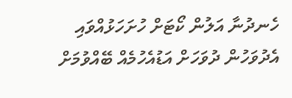ހެނދުނާ އަލުން ކޯޓަށް ހުށަހަޅުއްވައި އެދުވަހުން ދުވަހަށް އަޑުއެހުމެއް ބޭއްވުމަށް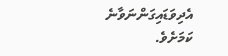އެދިވަޑައިގަންނަވާނެ ކަމަށެވެ.